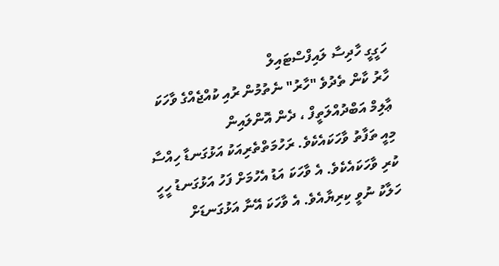ހަގީގީ ހާދިސާ ލައިފްސްޓައިލް
ހާރު ކާން ތެދުވެ "ހާރު" ނެތުމުން ރުއި ކުއްޖެއްގެ ވާހަކަ
ޢާލިމް އަބްދުއްލަތީފް ، ދެން އޮންލައިން
މިއީ ތަފާތު ވާހަކައެކެވެ. ރަހުމަތްތެރިއަކު އަޅުގަނޑާ ހިއްސާ ކުރި ވާހަކައެކެވެ. އެ ވާހަކަ އަޑު އެހުމަށް ފަހު އަޅުގަނޑު ހީހީ ހަލާކު ނުވީ ކިރިޔާއެވެ. އެ ވާހަކަ އޭނާ އަޅުގަނޑަށް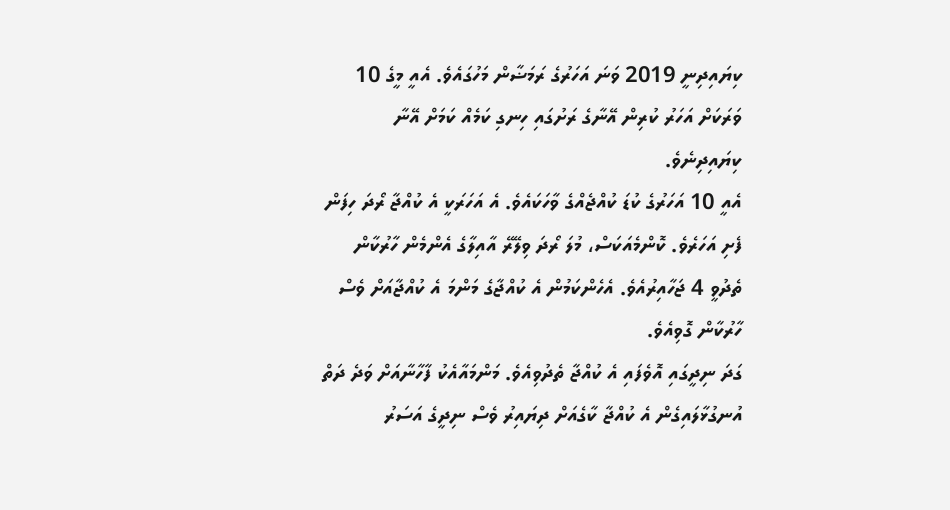ކިޔައިދިނީ 2019 ވަނަ އަހަރުގެ ރަމަޟާން މަހުގައެވެ. އެއީ މީގެ 10 ވަރަކަށް އަހަރު ކުރިން އޭނާގެ ރަށުގައި ހިނގި ކަމެއް ކަމަށް އޭނާ ކިޔައިދިނެވެ.
އެއީ 10 އަހަރުގެ ކުޑަ ކުއްޖެއްގެ ވާހަކައެވެ. އެ އަހަރަކީ އެ ކުއްޖާ ރޯދަ ހިފަން ފެށި އަހަރެވެ. ކޮންމެއަކަސް، މުލަ ރޯދަ ވިލޭރޭ އާއިލާގެ އެންމެން ހާރުކާން ތެދުވީ 4 ޖަހާއިރުއެވެ. އެހެންކަމުން އެ ކުއްޖާގެ މަންމަ އެ ކުއްޖާއަށް ވެސް ހާރުކާން ގޮވިއެވެ.
ގަދަ ނިދީގައި އޮވެފައި އެ ކުއްޖާ ތެދުވިއެވެ. މަންމައާއެކު ފާހާނާއަށް ވަދެ ދަތް އުނގުޅާލައިގެން އެ ކުއްޖާ ކާގެއަށް ދިޔައިރު ވެސް ނިދީގެ އަސަރު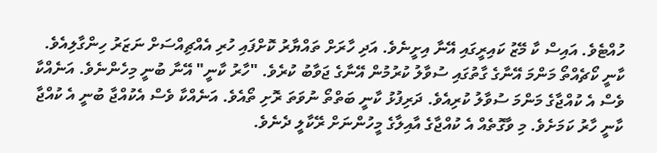ހުއްޓެވެ. އައިސް ކާ މޭޒު ކައިރީގައި އޭނާ އިށީނެވެ. އަދި ހާރަށް ތައްޔާރު ކޮށްފައި ހުރި އެއްޗިއްސަށް ނަޒަރު ހިންގާލިއެވެ.
ކާނީ ކޯޗެއްތޯ މަންމަ އޭނާގެ ގާތުގައި ސުވާލު ކުރުމުން އޭނާގެ ޖަވާބު ކުރެވެ. "ހާރު ކާނީ" އޭނާ ބުނީ މިހެންނެވެ. އަނެއްކާ ވެސް އެ ކުއްޖާގެ މަންމަ ސުވާލު ކުރިއެވެ. ދަރިފުޅު ކާނީ ބަތްތޯ ނުވަތަ ރޮށި ތޯއެވެ. އަނެއްކާ ވެސް އެކުއްޖާ ބުނީ އެ ކުއްޖާ ކާނީ ހާރު ކަމަށެވެ. މި ވާގޮތެއް އެ ކުއްޖާގެ އާއިލާގެ މީހުންނަށް ރޭކާލީ ދެނެވެ.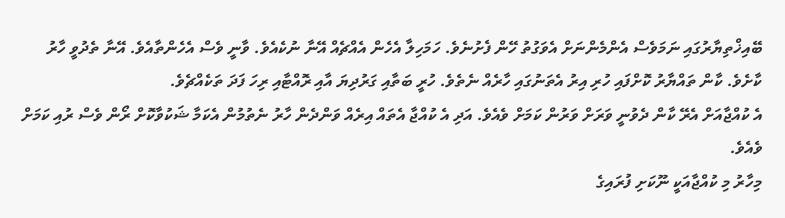ބޭއިޚްތިޔާރުގައި ނަމަވެސް އެންމެންނަށް އެވަގުތު ހޭން ފެށުނެވެ. ހަމަހިލާ އެހެން އެއްޗެއް އޭނާ ނުކެއެވެ. ވާނީ ވެސް އެހެންތާއެވެ. އޭނާ ތެދުވީ ހާރު ކާށެވެ. ކާން ތައްޔާރު ކޮށްފައި ހުރި އިރު އެތަނުގައި ހާރެއް ނެތެވެ. ހުރީ ބަތާއި ގަރުދިޔަ އާއި ރޮއްޓާއި ރިހަ ފަދަ ތަކެއްޗެވެ.
އެ ކުއްޖާއަށް އެރޭ ކާން ދެވުނީ ވަރަށް ވަރުން ކަމަށް ވެއެވެ. އަދި އެ ކުއްޖާ އެތައް އިރެއް ވަންދެން ހާރު ނެތުމުން އެކަމާ ޝަކުވާކޮށް ރޯން ވެސް ރުއި ކަމަށް ވެއެވެ.
މިހާރު މި ކުއްޖާއަކީ ނޫކަށި ފުރައިގެ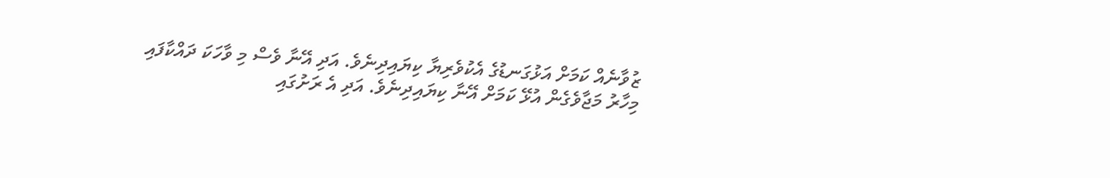ޒުވާނެއް ކަމަށް އަޅުގަނޑުގެ އެކުވެރިޔާ ކިޔައިދިނެވެ. އަދި އޭނާ ވެސް މި ވާހަކަ ދައްކާފައި މިހާރު މަޖާވެގެން އުޅޭ ކަމަށް އޭނާ ކިޔައިދިނެވެ. އަދި އެ ރަށުގައި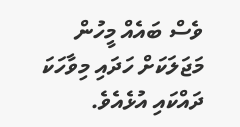ވެސް ބައެއް މީހުން މަޖަލަކަށް ހަދައި މިވާހަކަ ދައްކައި އުޅެއެވެ.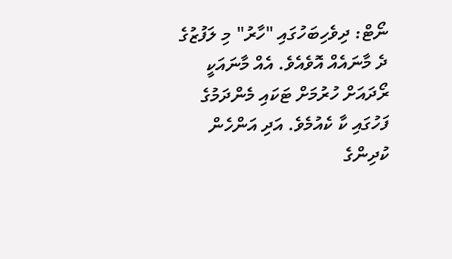ނޯޓް: ދިވެހިބަހުގައި "ހާރު" މި ލަފުޒުގެ ދެ މާނައެއް އޮވެއެވެ. އެއް މާނައަކީ ރޯދައަށް ހުރުމަށް ޓަކައި މެންދަމުގެ ފަހުގައި ކާ ކެއުމެވެ. އަދި އަންހެން ކުދިންގެ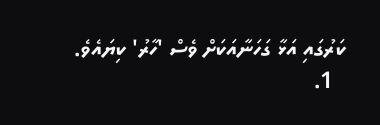ކަރުގައި އަޅާ ގަހަނާއަކަށް ވެސް 'ހާރު' ކިޔައެވެ.
  1.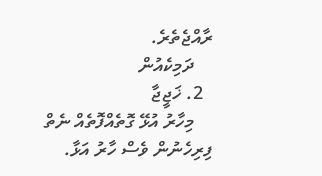ރާއްޖެތެރެ.
    ދަމިކެއުން
  2. ޚަޖީޖާ
    މިހާރު އުޅޭ ގޮތެއްފޮތެއް ނެތް ފިރިހެނުން ވެސް ހާރު އަޅާ.